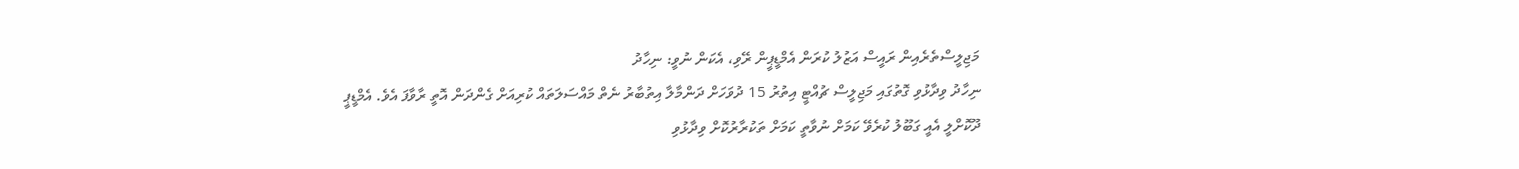މަޖިލީސްތެރެއިން ރައީސް އަޒުލު ކުރަން އެމްޑީޕީން ރޭވި، އެކަން ނުވީ: ނިހާދު
ނިހާދު ވިދާޅުވި ގޮތުގައި މަޖިލީސް ޗުއްޓީ އިތުރު 15 ދުވަހަށް ދަންމާލާ އިތުބާރު ނެތް މައްސަލަތައް ކުރިއަށް ގެންދަން އޮތީ ރާވާފަ އެވެ. އެމްޑީޕީ ދޫކޮށްލީ އެއީ ގަބޫލު ކުރެވޭ ކަމަށް ނުވާތީ ކަމަށް ތަކުރާރުކޮށް ވިދާޅުވި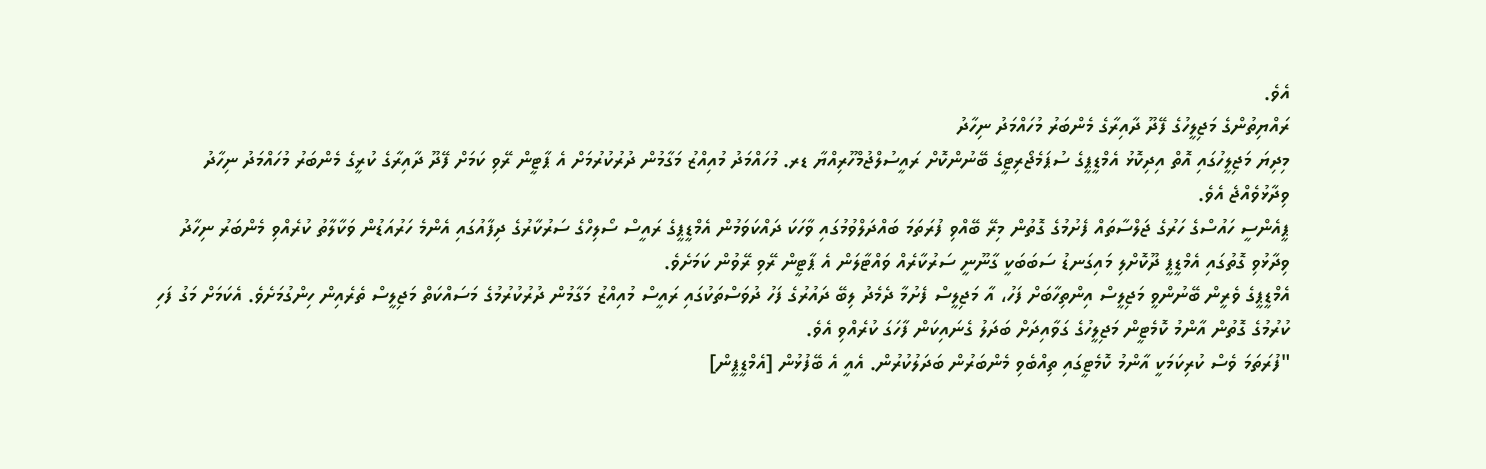އެވެ.
ރައްޔިތުންގެ މަޖިލީހުގެ ފޭދޫ ދާއިރާގެ މެންބަރު މުހައްމަދު ނިހާދު
މިދިޔަ މަޖިލީހުގައި އޮތް އިދިކޮޅު އެމްޑީޕީގެ ސުޕަމެޖޯރިޓީގެ ބޭނުންކޮށް ރައީސުލްޖުމްހޫރިއްޔާ ޑރ. މުހައްމަދު މުއިއްޒު މަގާމުން ދުރުކުރުމަށް އެ ޕާޓީން ރޭވި ކަމަށް ފޭދޫ ދާއިރާގެ ކުރީގެ މެންބަރު މުހައްމަދު ނިހާދު ވިދާޅުވެއްޖެ އެވެ.
ޕީއެންސީ ހައުސްގެ ހަރުގެ ޖަލްސާތައް ފެށުމުގެ ގޮތުން މިރޭ ބޭއްވި ފުރަތަމަ ބައްދަލްވުމުގައި ވާހަކަ ދައްކަވަމުން އެމްޑީޕީގެ ރައީސް ސޯލިހްގެ ސަރުކާރުގެ ދިފާއުގައި އެންމެ ހަރުއަޑުން ވަކާލާތު ކުރެއްވި މެންބަރު ނިހާދު ވިދާޅުވި ގޮތުގައި އެމްޑީޕީ ދޫކޮށްލި މައިގަނޑު ސަބަބަކީ ގާނޫނީ ސަރުކާރެއް ވައްޓާލަން އެ ޕާޓީން ރޭވި ރޭވުން ކަމަށެވެ.
އެމްޑީޕީގެ ވެރީން ބޭނުންވީ މަޖިލީސް އިންތިހާބަށް ފަހު، އާ މަޖިލީސް ފެށުމާ ދެމެދު ލިބޭ ދައުރުގެ ފަހު ދުވަސްތަކުގައި ރައީސް މުއިއްޒު މަގާމުން ދުރުކުރުމުގެ މަސައްކަތް މަޖިލީސް ތެރެއިން ހިންގުމަށެވެ. އެކަމަށް މަގު ފަހި ކުރުމުގެ ގޮތުން އާންމު ކޮމެޓީން މަޖިލީހުގެ ގަވާއިދަށް ބަދަލު ގެނައިކަން ފާހަގަ ކުރެއްވި އެވެ.
"ފުރަތަމަ ވެސް ކުރިކަމަކީ އާންމު ކޮމެޓީގައި ތިއްބެވި މެންބަރުން ބަދަލުކުރުން. އެއީ އެ ބޭފުޅުން [އެމްޑީޕީން]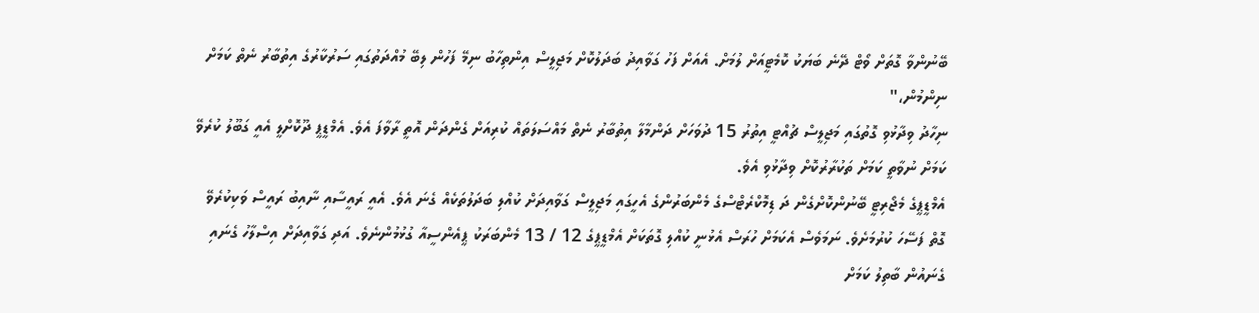ބޭނުންވާ ގޮތަށް ވޯޓް ދޭނެ ބަޔަކު ކޮމެޓީއަށް ލުމަށް. އެއަށް ފަހު ގަވާއިދު ބަދަލުކޮށް މަޖިލީސް އިންތިހާބު ނިމޭ ފަހުން ލިބޭ މުއްދަތުގައި ސަރުކާރުގެ އިތުބާރު ނެތް ކަމަށް ނިންމުން،"
ނިހާދު ވިދާޅުވި ގޮތުގައި މަޖިލީސް ޗުއްޓީ އިތުރު 15 ދުވަހަށް ދަންމާލާ އިތުބާރު ނެތް މައްސަލަތައް ކުރިއަށް ގެންދަން އޮތީ ރާވާފަ އެވެ. އެމްޑީޕީ ދޫކޮށްލީ އެއީ ގަބޫލު ކުރެވޭ ކަމަށް ނުވާތީ ކަމަށް ތަކުރާރުކޮށް ވިދާޅުވި އެވެ.
އެމްޑީޕީގެ މެޖޯރިޓީ ބޭނުންކޮށްގެން ދަ ޑިމޮކްރެޓްސްގެ މެންބަރުންގެ އެހީގައި މަޖިލީސް ގަވާއިދަށް ކުއްލި ބަދަލުތަކެއް ގެނަ އެވެ. އެއީ ރައީސާއި ނާއިބު ރައީސް ވަކިކުރެވޭ ގޮތް ފަސޭހަ ކުރުމަށެވެ. ނަމަވެސް އެކަމަށް ހުރަސް އެޅުނީ ކުއްލި ގޮތަކަށް އެމްޑީޕީގެ 12 / 13 މެންބަރަކު ޕީއެންސީއާ ގުޅުމުންނެވެ. އަދި ގަވާއިދަށް އިސްލާހު ގެނައި ގެނައުން ބާތިލު ކަމަށް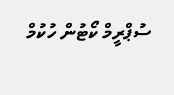ސުޕްރީމް ކޯޓުން ހުކުމް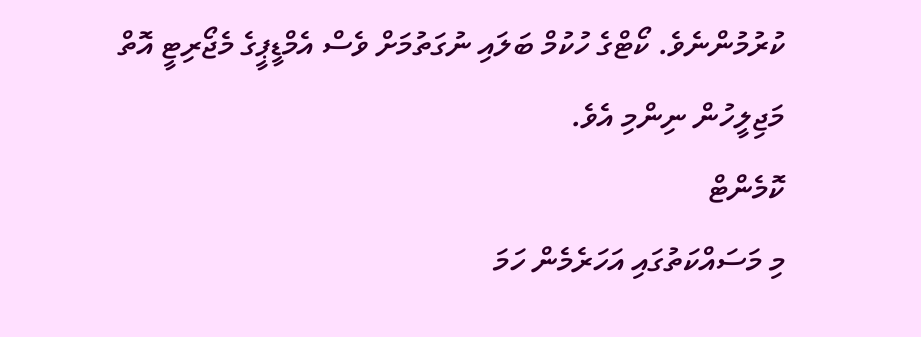ކުރުމުންނެވެ. ކޯޓްގެ ހުކުމް ބަލައި ނުގަތުމަށް ވެސް އެމްޑީޕީގެ މެޖޯރިޓީ އޮތް މަޖިލީހުން ނިންމި އެވެ.
ކޮމެންޓް
މި މަސައްކަތުގައި އަހަރެމެން ހަމަ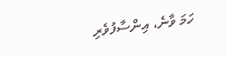ހަމަ ވާނެ، އިންސާފުވެރި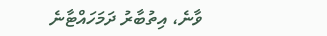ވާނެ، އިތުބާރު ދަމަހައްޓާނެ